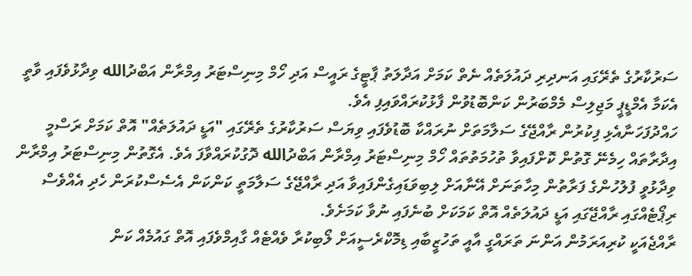ސަރުކާރުގެ ތެރޭގައި އަނދިރި ދައުލަތެއް ނެތް ކަމަށް އަދާލަތު ޕާޓީގެ ރައީސް އަދި ހޯމް މިނިސްޓަރު އިމްރާން އަބްދުالله ވިދާޅުވެފައި ވާތީ އެކަމާ އެމްޑީޕީ މަޖިލިސް މެމްބަރުން ކަންބޮޑުވުން ފާޅުކުރައްވައިފި އެވެ.
ހައްދުފަހަނާއެޅި ފިކުރުން ރާއްޖޭގެ ސަލާމަތަށް ނުރައްކާ ބޮޑުވެފައި ވިޔަސް ސަރުކާރުގެ ތެރޭގައި "އަޑީ ދައުލަތެއް" އޮތް ކަމަށް ރަސްމީ އިދާރާތައް ހިމެނޭ ގޮތުން ކޮށްފައިވާ ތުހުމަތުތައް ހޯމް މިނިސްޓަރު އިމްރާން އަބްދުالله ދޮގުކުރައްވާފަ އެވެ. އެގޮތުން މިނިސްޓަރު އިމްރާން ވިދާޅުވީ ފުލުހުންގެ ފަރާތުން މިހާތަނަށް އޭނާއަށް ލިބިވަޑައިގެންފައިވާ އަދި ރާއްޖޭގެ ސަލާމަތީ ކަންކަން އެސެސްކުރަން ހެދި އެއްވެސް ރިޕޯޓެއްގައި ރާއްޖޭގައި އަޑީ ދައުލަތެއް އޮތް ކަމަކަށް ބުނެފައި ނުވާ ކަމަށެވެ.
ރާއްޖެއަކީ ކުރިއަރަމުން އަންނަ ތަރައްގީ އާއީ ތަހުޒީބާއި ޑިމޮކްރެސީއަށް ލޯބިކުރާ ވެއްޓެއް ގާއިމްވެފައި އޮތް ގައުމެއް ކަން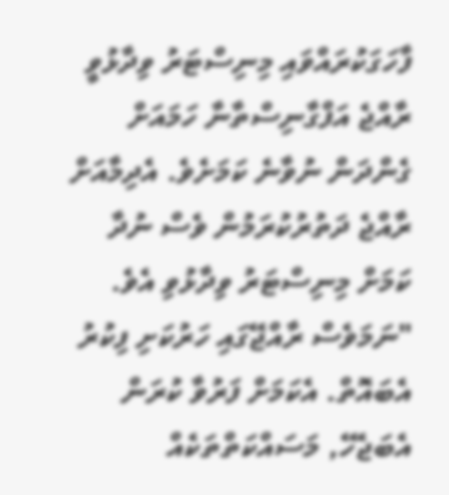ފާހަގަކުރައްވައި މިނިސްޓަރު ވިދާޅުވީ ރާއްޖެ އަފްގާނިސްތާނާ ހަމައަށް ގެންދަން ނުވާނެ ކަމަށެވެ. އެދިމާއަށް ރާއްޖެ ދަތުރުކުރަމުން ވެސް ނުދާ ކަމަށް މިނިސްޓަރު ވިދާޅުވި އެވެ.
"ނަމަވެސް ރާއްޖޭގައި ހަރުކަށި ފިކުރު އެބައޮތް. އެކަމަށް ފަރުވާ ކުރަން އެބަޖެހޭ, މަސައްކަތްތަކެއް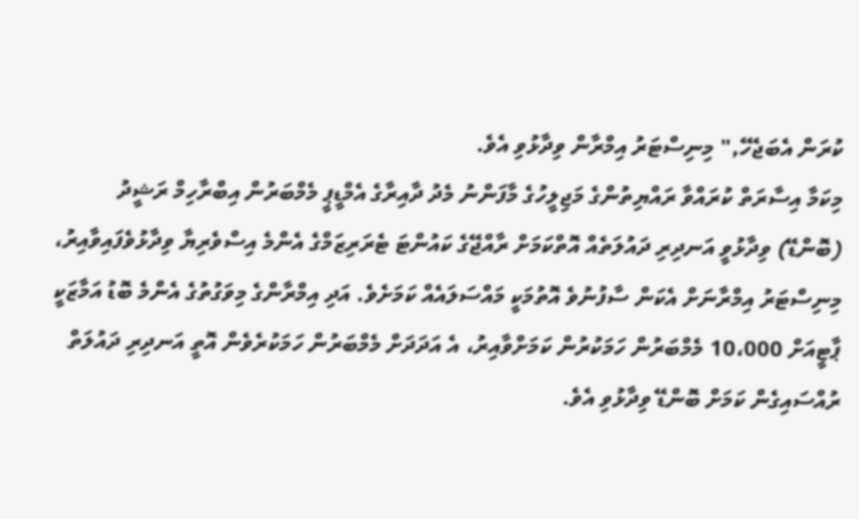ކުރަން އެބަޖެހޭ," މިނިސްޓަރު އިމްރާން ވިދާޅުވި އެވެ.
މިކަމާ އިސާރަތް ކުރައްވާ ރައްޔިތުންގެ މަޖިލީހުގެ މާފަންނު މެދު ދާއިރާގެ އެމްޑީޕީ މެމްބަރުން އިބްރާހިމް ރަޝީދު (ބޮންޑޭ) ވިދާޅުވީ އަނދިރި ދައުލަތެއް އޮތްކަމަށް ރާއްޖޭގެ ކައުންޓަ ޓެރަރިޒަމްގެ އެންމެ އިސްވެރިޔާ ވިދާޅުވެފައިވާއިރު، މިނިސްޓަރު އިމްރާނަށް އެކަން ސާފުނުވެ އޮތުމަކީ މައްސަލައެއް ކަމަށެވެ. އަދި އިމްރާންގެ މިވަގުތުގެ އެންމެ ބޮޑު އަމާޒަކީ ޕާޓީއަށް 10،000 މެމްބަރުން ހަމަކުރުން ކަމަށްވާއިރު، އެ އަދަދަށް މެމްބަރުން ހަމަކުރެވެން އޮތީ އަނދިރި ދައުލަތް ރުއްސައިގެން ކަމަށް ބޮންޑޭ ވިދާޅުވި އެވެ.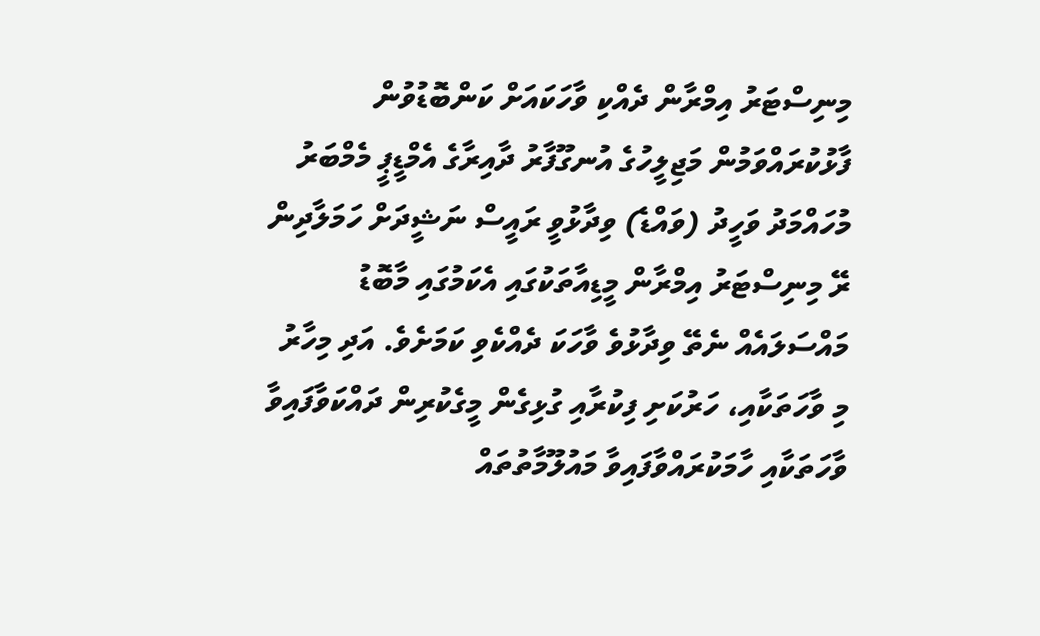މިނިސްޓަރު އިމްރާން ދެއްކި ވާހަކައަށް ކަންބޮޑުވުން ފާޅުކުރައްވަމުން މަޖިލީހުގެ އުނގޫފާރު ދާއިރާގެ އެމްޑީޕީ މެމްބަރު މުހައްމަދު ވަހީދު (ވައްޑެ) ވިދާޅުވީ ރައީސް ނަޝީދަށް ހަމަލާދިން ރޭ މިނިސްޓަރު އިމްރާން މީޑިއާތަކުގައި އެކަމުގައި މާބޮޑު މައްސަލައެއް ނެތޭ ވިދާޅުވެ ވާހަކަ ދެއްކެވި ކަމަށެވެ. އަދި މިހާރު މި ވާހަތަކާއި، ހަރުކަށި ފިކުރާއި ގުޅިގެން މީގެކުރިން ދައްކަވާފައިވާ ވާހަތަކާއި ހާމަކުރައްވާފައިވާ މައުލޫމާތުތައް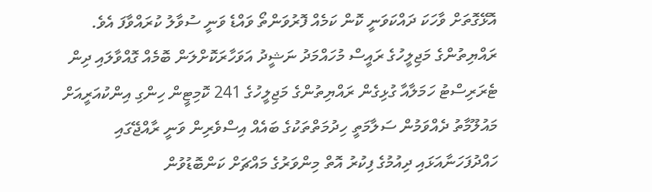އޮޅޭގޮތަށް ވާހަކަ ދައްކަވަނީ ކޮން ކަމެއް ފޮރުވަންތޯ ވައްޑެ ވަނީ ސުވާލު ކުރައްވާފަ އެވެ.
ރައްޔިތުންގެ މަޖިލީހުގެ ރައީސް މުހައްމަދު ނަޝީދު އަވަހާރަކޮށްލަން ބޮމެއް ގޮއްވާލައި ދިން ޓެރަރިސްޓު ހަމަލާއާ ގުޅިގެން ރައްޔިތުންގެ މަޖިލީހުގެ 241 ކޮމިޓީން ހިންގި އިންކުއަރީއަށް މައުލޫމާތު ދެއްވަމުން ސަލާމަތީ ހިދުމަތްތަކުގެ ބައެއް އިސްވެރިން ވަނީ ރާއްޖޭގައި ހައްދުފަހަނާއަޅައި ދިއުމުގެ ފިކުރު އޮތް މިންވަރުގެ މައްޗަށް ކަންބޮޑުވުން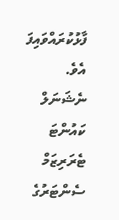ފާޅުކުރައްވައިފަ އެވެ.
ނެޝަނަލް ކައުންޓަ ޓެރަރިޒަމް ސެންޓަރުގެ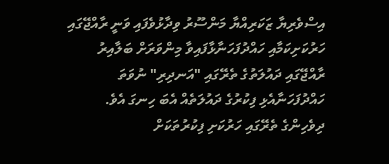އިސްވެރިޔާ ޒަކަރިއްޔާ މަންސޫރު ވިދާޅުވެފައި ވަނީ ރާއްޖޭގައި ހަރުކަށިކަމާއި ހައްދުފަހަނާޅާފައިވާ މިންވަރަށް ބަލާއިރު ރާއްޖޭގައި ދައުލަތުގެ ތެރޭގައި "އަނދިރި" ނުވަތަ ހައްދުފަހަނާއެޅި ފިކުރުގެ ދައުލަތެއް އެބަ ހިނގަ އެވެ.
ދިވެހިންގެ ތެރޭގައި ހަރުކަށި ފިކުރުތަކަށް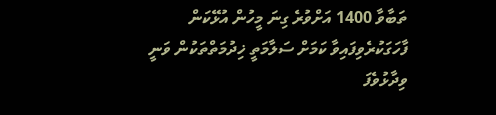ތަބާވާ 1400 އަށްވުރެ ގިނަ މީހުން އުޅޭކަން ފާހަގަކުރެވިފައިވާ ކަމަށް ސަލާމަތީ ޚިދުމަތްތަކުން ވަނީ ވިދާޅުވެފަ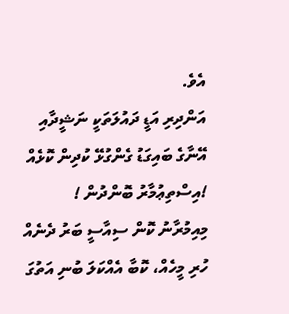އެވެ.
އަންދިރި އަޑީ ދައުލަތަކީ ނަޝީދާއި އޭނާގެ ބައިގަޑު ގެންގުޅޭ ކުދިން ކޮޅެއް !އިސްތިޢުމާރު ބޮންދުން !
މިއިމުރާނު ކޮން ސިއާސީ ބަރު ދެނެއް ހުރި މީހެއް، ކޮބާ އެއްކަލަ ބުނި އަތުގަ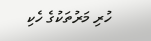ހުރި މަރުތަކުގެ ހެކި